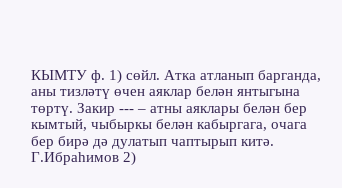КЫМТУ ф. 1) сөйл. Атка атланып барганда, аны тизләтү өчен аяклар белән янтыгына төртү. Закир --- – атны аяклары белән бер кымтый, чыбыркы белән кабыргага, очага бер бирә дә дулатып чаптырып китә. Г.Ибраһимов 2)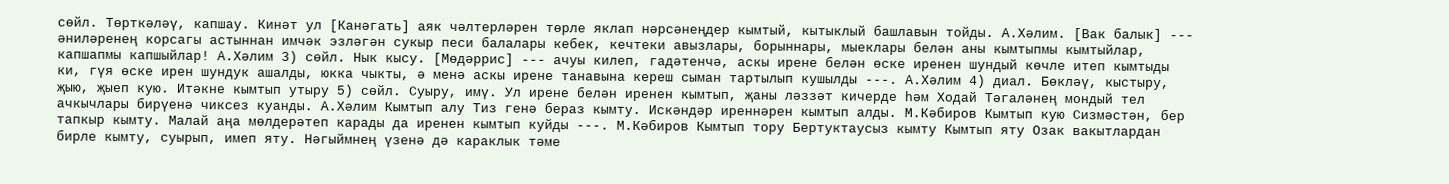сөйл. Төрткәләү, капшау. Кинәт ул [Канәгать] аяк чәлтерләрен төрле яклап нәрсәнеңдер кымтый, кытыклый башлавын тойды. А.Хәлим. [Вак балык] --- әниләренең корсагы астыннан имчәк эзләгән сукыр песи балалары кебек, кечтеки авызлары, борыннары, мыеклары белән аны кымтыпмы кымтыйлар, капшапмы капшыйлар! А.Хәлим 3) сөйл. Нык кысу. [Мөдәррис] --- ачуы килеп, гадәтенчә, аскы ирене белән өске иренен шундый көчле итеп кымтыды ки, гүя өске ирен шундук ашалды, юкка чыкты, ә менә аскы ирене танавына кереш сыман тартылып кушылды ---. А.Хәлим 4) диал. Бөкләү, кыстыру, җыю, җыеп кую. Итәкне кымтып утыру 5) сөйл. Суыру, имү. Ул ирене белән иренен кымтып, җаны ләззәт кичерде һәм Ходай Тәгаләнең мондый тел ачкычлары бирүенә чиксез куанды. А.Хәлим Кымтып алу Тиз генә бераз кымту. Искәндәр иреннәрен кымтып алды. М.Кәбиров Кымтып кую Сизмәстән, бер тапкыр кымту. Малай аңа мөлдерәтеп карады да иренен кымтып куйды ---. М.Кәбиров Кымтып тору Бертуктаусыз кымту Кымтып яту Озак вакытлардан бирле кымту, суырып, имеп яту. Нәгыймнең үзенә дә караклык тәме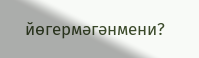йөгермәгәнмени?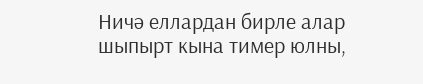Ничә еллардан бирле алар шыпырт кына тимер юлны,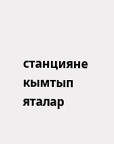станцияне кымтып яталар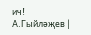ич! А.Гыйләҗев |